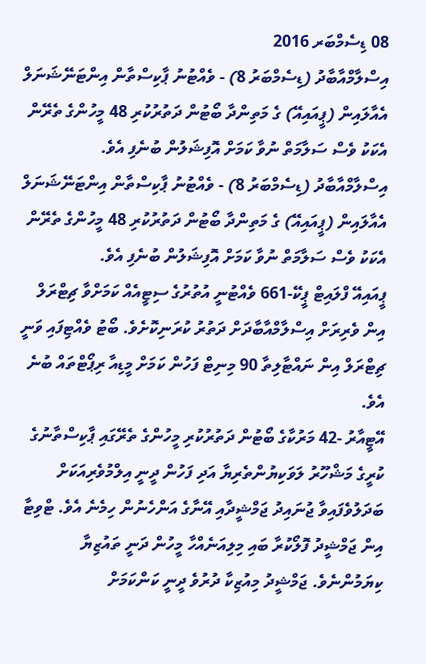08 ޑިސެމްބަރ 2016
އިސްލާމްއާބާދު (ޑިސެމްބަރު 8) - ވެއްޓުނު ޕާކިސްތާން އިންޓަނޭޝަނަލް އެއާލައިން (ޕީއައިއޭ) ގެ މަތިންދާ ބޯޓުން ދަތުރުކުރި 48 މީހުންގެ ތެރޭން އެކަކު ވެސް ސަލާމަތް ނުވާ ކަމަށް އޮފިޝަލުން ބުނެފި އެވެ.
އިސްލާމްއާބާދު (ޑިސެމްބަރު 8) - ވެއްޓުނު ޕާކިސްތާން އިންޓަނޭޝަނަލް އެއާލައިން (ޕީއައިއޭ) ގެ މަތިންދާ ބޯޓުން ދަތުރުކުރި 48 މީހުންގެ ތެރޭން އެކަކު ވެސް ސަލާމަތް ނުވާ ކަމަށް އޮފިޝަލުން ބުނެފި އެވެ.
ޕީއައިއޭ ފްލައިޓް ޕީކޭ-661 ވެއްޓުނީ އުތުރުގެ ސިޓީއެއް ކަމަށްވާ ޗިޓްރަލް އިން ވެރިރަށް އިސްލާމްއާބާދަށް ދަތުރު ކުރަނިކޮށެވެ. ބޯޓު ވެއްޓިފައި ވަނީ ޗިޓްރަލް އިން ނައްޓާލިތާ 90 މިނިޓް ފަހުން ކަމަށް މީޑިއާ ރިޕޯޓްތައް ބުނެ އެވެ.
އޭޓީއާރު -42 މަރުކާގެ ބޯޓުން ދަތުރުކުރި މީހުންގެ ތެރޭގައި ޕާކިސްތާނުގެ ކުރީގެ މަޝްހޫރު ލަވަކިޔުންތެރިޔާ އަދި ފަހުން ދީނީ އިލްމުވެރިއަކަށް ބަދަލުވެފައިވާ ޖުނައިދު ޖަމްޝީދާއި އޭނާގެ އަންހެނުން ހިމެނެ އެވެ. ޓްވިޓާ އިން ޖަމްޝީދު ފޮލޯކުރާ ބައި މިލިއަނެއްހާ މީހުން ދަނީ ތައުޒިޔާ ކިޔަމުންނެވެ. ޖަމްޝީދު މިއުޒިކާ ދުރުވެ ދީނީ ކަންކަމަށް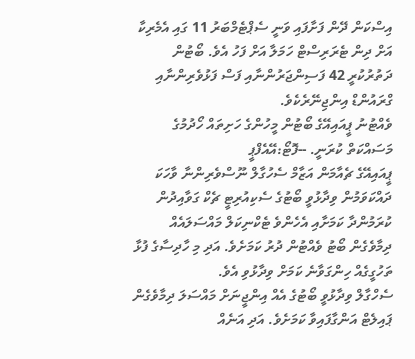އިސްކަން ދޭން ފަށާފައި ވަނީ ސެޕްޓެމްބަރު 11 ގައި އެމެރިކާ އަށް ދިން ޓެރަރިސްޓް ހަމަލާ އަށް ފަހު އެވެ. ބޯޓުން ދަތުރުކުރީ 42 ފަސިންޖަރުންނާއި ފަސް ފަޅުވެރިންނާއި ގްރައުންޑް އިންޖިނޭރެކެވެ.
ވެއްޓުނު ޕީއައިއޭގެ ބޯޓުން މީހުންގެ ހަށިތައް ހޯދުމުގެ މަސައްކަތް ކުރަނީ. --ފޮޓޯ:އޭއެފްޕީ
ޕީއައިއޭގެ ޗެއާމަން އަޒާމް ސެހުގާލް ނޫސްވެރިންނާ ވާހަކަ ދައްކަވަމުން ވިދާޅުވީ ބޯޓުގެ ސެކިއުރިޓީ ޗެކް ގަވާއިދުން ކުރަމުންދާ ކަމަށާއި އެހެންވެ ޓެކްނިކަލް މައްސަލައެއް ދިމާވެގެން ބޯޓު ވެއްޓުން ދުރު ކަމަށެވެ. އަދި މި ހާދިސާގެ ފުޅާ ތަހުގީގެއް ހިންގަވާނެ ކަމަށް ވިދާޅުވި އެވެ.
ސެހްގާލް ވިދާޅުވީ ބޯޓުގެ އެއް އިންޖީނަށް މައްސަލަ ދިމާވެގެން ޕައިލެޓް އަންގާފައިވާ ކަމަށެވެ. އަދި އަނެއް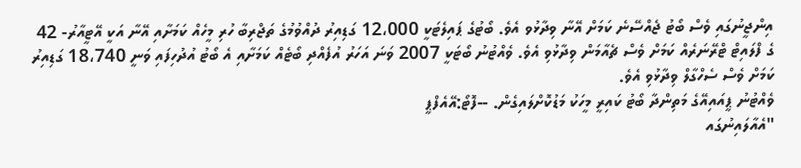އިންޖީނުގައި ވެސް ބޯޓު ޖެއްސޭނެ ކަމަށް އޭނާ ވިދާޅުވ އެވެ. ބޯޓުގެ ޕައިލެޓަކީ 12،000 ގަޑިއިރު ދުއްވުމުގެ ތަޖްރިބާ ހުރި މީހެއް ކަމަށާއި އޭނާ އަކީ އޭޓީއާރު- 42 ގެ ފްލައިޓް ޓްރޭނަރެއް ކަމަށް ވެސް ޗެއާމަން ވިދާޅުވި އެވެ. ވެއްޓުނު ބޯޓަކީ 2007 ވަނަ އަހަރު އުފެއްދި ބޯޓެއް ކަމަށާއި އެ ބޯޓު އުދުހިފައި ވަނީ 18،740 ގަޑިއިރު ކަމަށް ވެސް ސެހްގާލް ވިދާޅުވި އެވެ.
ވެއްޓުނު ޕީއައިއޭގެ މަތިންދާ ބޯޓު ކައިރީ މީހަކު މަޑުކޮށްލައިގެން. --ފޮޓޯ:އޭއެފްޕީ
"އެއާލައިނުގައ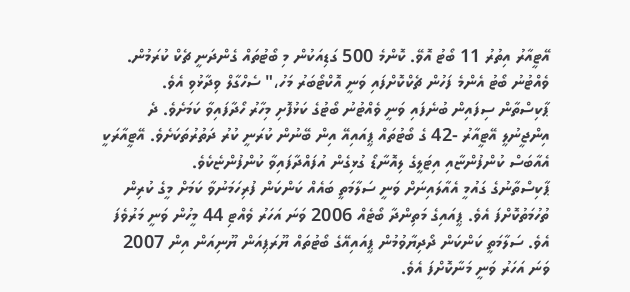އޭޓީއާރު އިތުރު 11 ބޯޓު އޮވޭ. ކޮންމެ 500 ގަޑިއަކުން މި ބޯޓުތައް ގެންދަނީ ޗެކް ކުރަމުން. ވެއްޓުނު ބޯޓު އެންމެ ފަހުން ޗެކްކޮށްފައި ވަނީ އޮކްޓޯބަރު މަހު،" ސެހްގާލް ވިދާޅުވި އެވެ.
ޕާކިސްތާން ސިފައިން ބުނެފައި ވަނީ ވެއްޓުނު ބޯޓުގެ ކަޅުފޮށި މިހާރު ހޯދާފައިވާ ކަމަށެވެ. ދެ އިންޖީނުލީ އޭޓީއާރު -42 ގެ ބޯޓުތައް ޕީއައިއޭ އިން ބޭނުން ކުރަނީ ކުރު ދަތުރުތަކަށެވެ. އޭޓީއާރަކީ އެއާބަސް ކުންފުންޏާއި އިޓަލީގެ ލިއޮނާޑޯ ގުޅިގެން އުފައްދާފައިވާ ކުންފުންޏެކެވެ.
ޕާކިސްތާނުގެ ގައުމީ އެއާލައިނަށް ވަނީ ސަލާމަތީ ބައެއް ކަންކަން ފުރިހަމަނުވާ ކަމަށް މީގެ ކުރިން ތުހުމަތުކޮށްފަ އެވެ. ޕީއައިގެ މަތިންދާ ބޯޓެއް 2006 ވަނަ އަހަރު ވެއްޓި 44 މީހުން ވަނީ މަރުވެފަ އެވެ. ސަލާމަތީ ކަންކަން ދޯދިޔާވުމުން ޕީއައިއޭގެ ބޯޓުތައް ޔޫރަޕިއަން ޔޫނިއަން އިން 2007 ވަނަ އަހަރު ވަނީ މަނާކޮށްފަ އެވެ.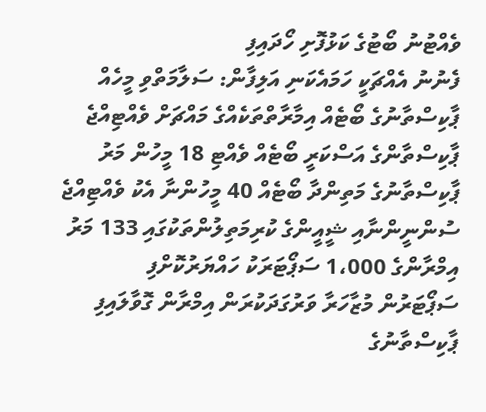ވެއްޓުނު ބޯޓުގެ ކަޅުފޮށި ހޯދައިފި
ފެނުނު އެއްޗަކީ ހަމައެކަނި އަލިފާން: ސަލާމަތްވި މީހެއް
ޕާކިސްތާނުގެ ބޯޓެއް އިމާރާތްތަކެއްގެ މައްޗަށް ވެއްޓިއްޖެ
ޕާކިސްތާންގެ އަސްކަރީ ބޯޓެއް ވެއްޓި 18 މީހުން މަރު
ޕާކިސްތާނުގެ މަތިންދާ ބޯޓެއް 40 މީހުންނާ އެކު ވެއްޓިއްޖެ
ސުންނީންނާއި ޝީއީންގެ ކުރިމަތިލުންތަކުގައި 133 މަރު
އިމްރާންގެ 1،000 ސަޕޯޓަރަކު ހައްޔަރުކޮށްފި
ސަޕޯޓަރުން މުޒާހަރާ ވަރުގަދަކުރަން އިމްރާން ގޮވާލައިފި
ޕާކިސްތާނުގެ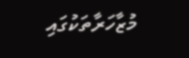މުޒާހަރާތަކުގައި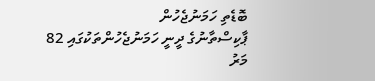ބޮޑެތި ހަމަނުޖެހުން
ޕާކިސްތާނުގެ ދީނީ ހަމަނުޖެހުންތަކުގައި 82 މަރު